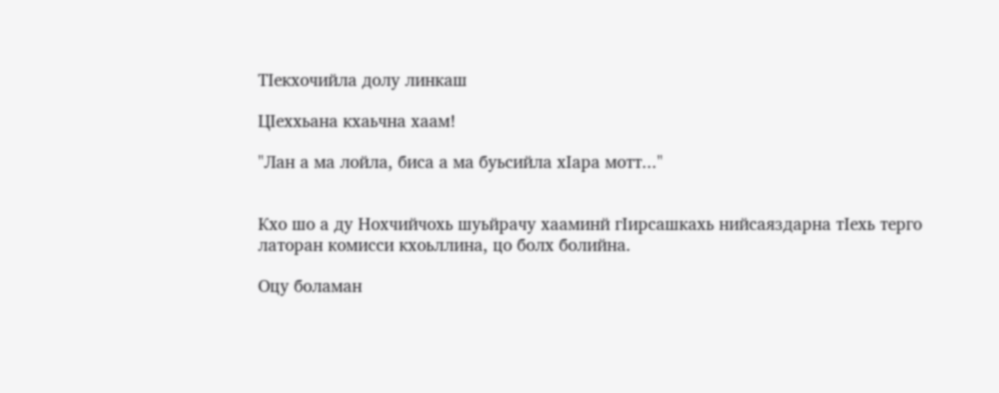ТIекхочийла долу линкаш

ЦIеххьана кхаьчна хаам!

"Лан а ма лойла, биса а ма буьсийла хIара мотт..."


Кхо шо а ду Нохчийчохь шуьйрачу хааминй гIирсашкахь нийсаяздарна тIехь терго латоран комисси кхоьллина, цо болх болийна.

Оцу боламан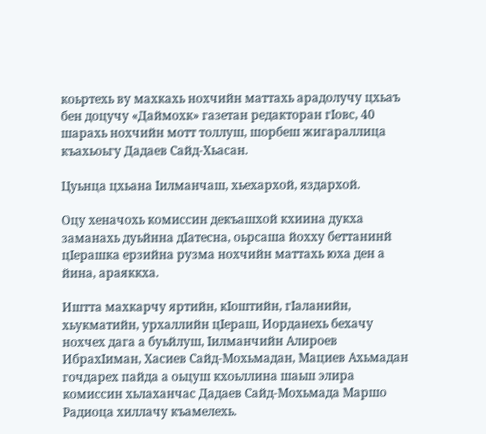коьртехь ву махкахь нохчийн маттахь арадолучу цхьаъ бен доцучу «Даймохк» газетан редакторан гIовс, 40 шарахь нохчийн мотт толлуш, шорбеш жигараллица къахьоьгу Дадаев Сайд-Хьасан.

Цуьнца цхьана Iилманчаш, хьехархой, яздархой.

Оцу хеначохь комиссин декъашхой кхиина дукха заманахь дуьйнна дIатесна, оьрсаша йохху беттанинй цIерашка ерзийна рузма нохчийн маттахь юха ден а йина, араяккха.

Иштта махкарчу яртийн, кIоштийн, гIаланийн, хьукматийн, урхаллийн цIераш, Иорданехь бехачу нохчех дага а буьйлуш, Iилманчийн Алироев ИбрахIиман, Хасиев Сайд-Мохьмадан, Мациев Ахьмадан гочдарех пайда а оьцуш кхоьллина шаьш элира комиссин хьлаханчас Дадаев Сайд-Мохьмада Маршо Радиоца хиллачу къамелехь.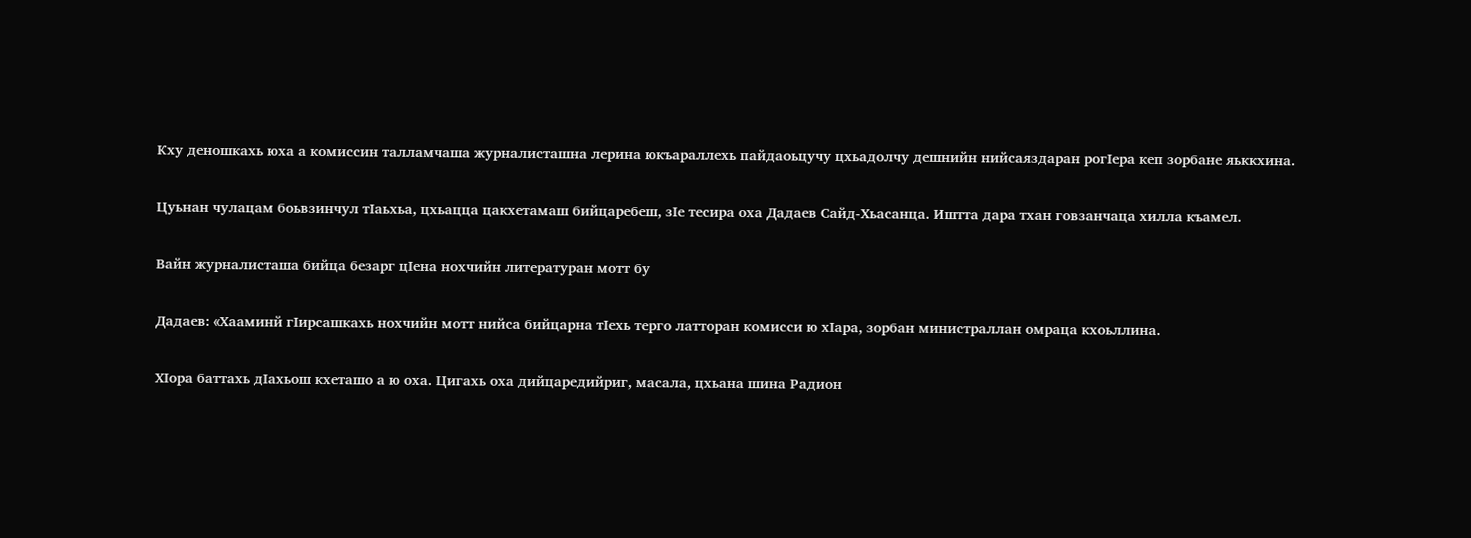Кху деношкахь юха а комиссин талламчаша журналисташна лерина юкъараллехь пайдаоьцучу цхьадолчу дешнийн нийсаяздаран рогIера кеп зорбане яьккхина.

Цуьнан чулацам боьвзинчул тIаьхьа, цхьацца цакхетамаш бийцаребеш, зIе тесира оха Дадаев Сайд-Хьасанца. Иштта дара тхан говзанчаца хилла къамел.

Вайн журналисташа бийца безарг цIена нохчийн литературан мотт бу

Дадаев: «Хааминй гIирсашкахь нохчийн мотт нийса бийцарна тIехь терго латторан комисси ю хIара, зорбан министраллан омраца кхоьллина.

ХIора баттахь дIахьош кхеташо а ю оха. Цигахь оха дийцаредийриг, масала, цхьана шина Радион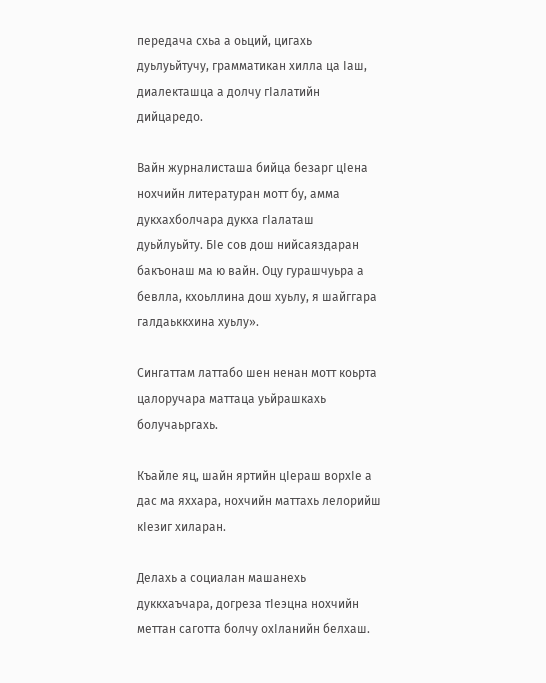передача схьа а оьций, цигахь дуьлуьйтучу, грамматикан хилла ца Iаш, диалекташца а долчу гIалатийн дийцаредо.

Вайн журналисташа бийца безарг цIена нохчийн литературан мотт бу, амма дукхахболчара дукха гIалаташ дуьйлуьйту. БIе сов дош нийсаяздаран бакъонаш ма ю вайн. Оцу гурашчуьра а бевлла, кхоьллина дош хуьлу, я шайггара галдаьккхина хуьлу».

Сингаттам латтабо шен ненан мотт коьрта цалоручара маттаца уьйрашкахь болучаьргахь.

Къайле яц, шайн яртийн цIераш ворхIе а дас ма яххара, нохчийн маттахь лелорийш кIезиг хиларан.

Делахь а социалан машанехь дуккхаъчара, догреза тIеэцна нохчийн меттан саготта болчу охIланийн белхаш.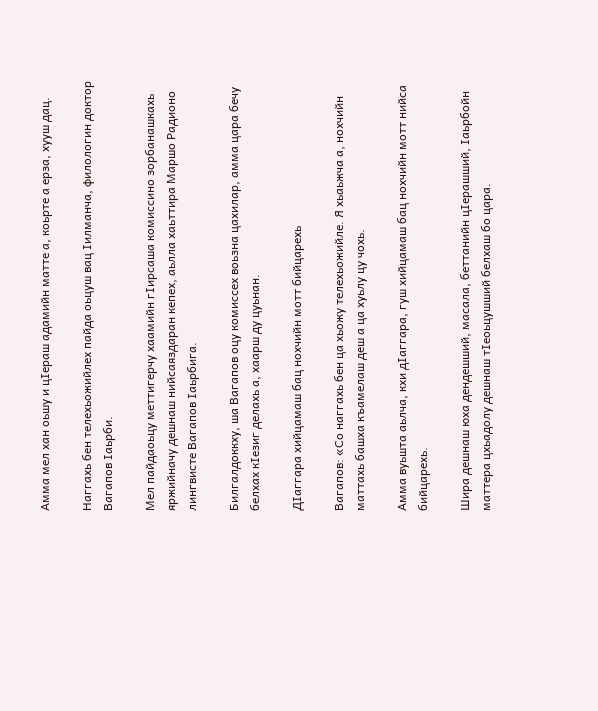Амма мел хан оьшу и цIераш адамийн матте а, коьрте а ерза, хууш дац.

Наггахь бен телехьожийлех пайда оьцуш вац Iилманча, филологин доктор Вагапов Iаьрби.

Мел пайдаоьцу меттигерчу хаамийн гIирсаша комиссино зорбанашкахь яржийначу дешнаш нийсаяздаран кепех, аьлла хаьттира Маршо Радионо лингвисте Вагапов Iаьрбига.

Билгалдоккху, ша Вагапов оцу комиссех воьзна цахилар, амма цара бечу белхах кIезиг делахь а, хаарш ду цуьнан.

ДIаггара хийцамаш бац нохчийн мотт бийцарехь

Вагапов: «Со наггахь бен ца хьожу телехьожийле. Я хьаьжча а, нохчийн маттахь башха къамелаш деш а ца хуьлу цу чохь.

Амма вуьшта аьлча, кхи дIаггара, гуш хийцамаш бац нохчийн мотт нийса бийцарехь.

Шира дешнаш юха дендешший, масала, беттанийн цIерашший, Iаьрбойн маттера цхьадолу дешнаш тIеоьцушший белхаш бо цара.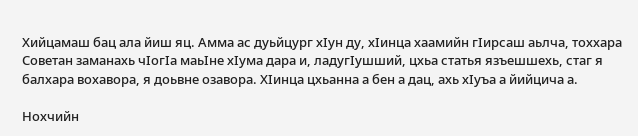Хийцамаш бац ала йиш яц. Амма ас дуьйцург хIун ду, хIинца хаамийн гIирсаш аьлча, тоххара Советан заманахь чIогIа маьIне хIума дара и, ладугIушший, цхьа статья язъешшехь, стаг я балхара вохавора, я доьвне озавора. ХIинца цхьанна а бен а дац, ахь хIуъа а йийцича а.

Нохчийн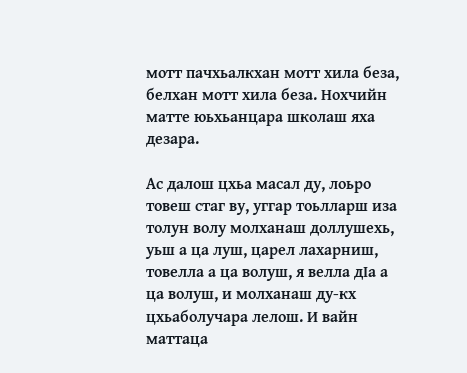мотт пачхьалкхан мотт хила беза, белхан мотт хила беза. Нохчийн матте юьхьанцара школаш яха дезара.

Ас далош цхьа масал ду, лоьро товеш стаг ву, уггар тоьлларш иза толун волу молханаш доллушехь, уьш а ца луш, царел лахарниш, товелла а ца волуш, я велла дIа а ца волуш, и молханаш ду-кх цхьаболучара лелош. И вайн маттаца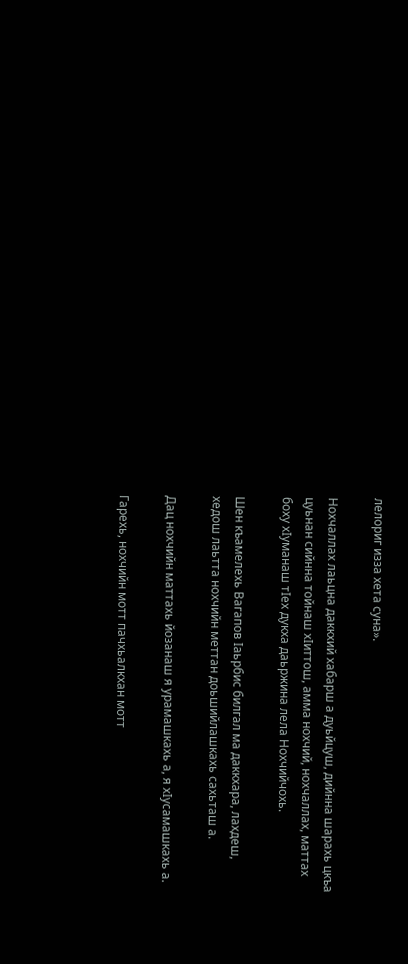лелориг изза хета суна».

Нохчаллах лаьцна даккхий хабарш а дуьйцуш, дийнна шарахь цкъа цуьнан сийнна тойнаш хIиттош, амма нохчий, нохчаллах, маттах боху хIуманаш тIех дукха даьржина лела Нохчийчохь.

Шен къамелехь Вагапов Iаьрбис билгал ма даккхара, лахдеш, хедош лаьтта нохчийн меттан доьшийлашкахь сахьташ а.

Дац нохчийн маттахь йозанаш я урамашкахь а, я хIусамашкахь а.

Гарехь, нохчийн мотт пачхьалкхан мотт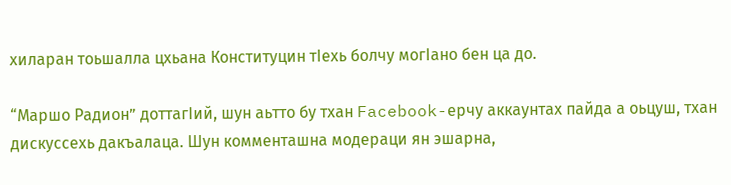хиларан тоьшалла цхьана Конституцин тIехь болчу могIано бен ца до.

“Маршо Радион” доттагIий, шун аьтто бу тхан Facebook-ерчу аккаунтах пайда а оьцуш, тхан дискуссехь дакъалаца. Шун комменташна модераци ян эшарна,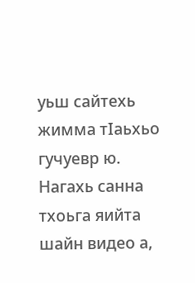уьш сайтехь жимма тIаьхьо гучуевр ю. Нагахь санна тхоьга яийта шайн видео а,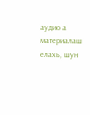аудио а материалаш елахь, шун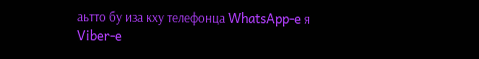аьтто бу иза кху телефонца WhatsApp-e я Viber-e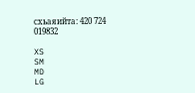схьаяийта: 420 724 019832

XS
SM
MD
LG